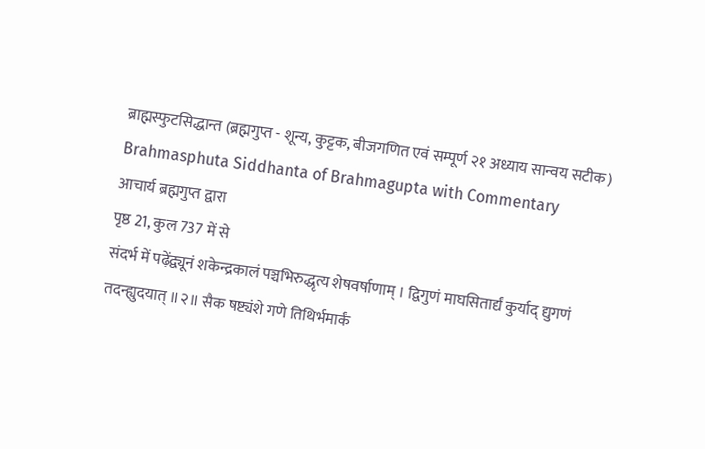ब्राह्मस्फुटसिद्धान्त (ब्रह्मगुप्त - शून्य, कुट्टक, बीजगणित एवं सम्पूर्ण २१ अध्याय सान्वय सटीक)
Brahmasphuta Siddhanta of Brahmagupta with Commentary
आचार्य ब्रह्मगुप्त द्वारा
पृष्ठ 21, कुल 737 में से
संदर्भ में पढ़ेंद्व्यूनं शकेन्द्रकालं पञ्चभिरुद्धृत्य शेषवर्षाणाम् । द्विगुणं माघसितार्द्यं कुर्याद् द्युगणं तदन्ह्युदयात् ॥२॥ सैक षष्ट्यंशे गणे तिथिर्भमार्कं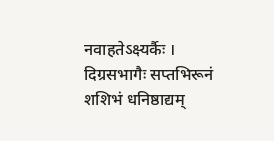नवाहतेऽक्ष्यर्कैः । दिग्रसभागैः सप्तभिरूनं शशिभं धनिष्ठाद्यम्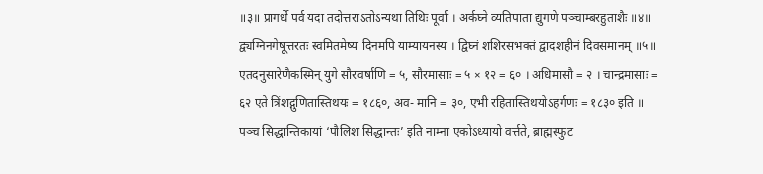॥३॥ प्रागर्धे पर्व यदा तदोत्तराऽतोऽन्यथा तिथिः पूर्वा । अर्कघ्ने व्यतिपाता द्युगणे पञ्चाम्बरहुताशैः ॥४॥ द्व्यग्निनगेषूत्तरतः स्वमितमेष्य दिनमपि याम्यायनस्य । द्विघ्नं शशिरसभक्तं द्वादशहीनं दिवसमानम् ॥५॥ एतदनुसारेणैकस्मिन् युगे सौरवर्षाणि = ५, सौरमासाः = ५ × १२ = ६० । अधिमासौ = २ । चान्द्रमासाः = ६२ एते त्रिंशद्गुणितास्तिथयः = १८६०, अव- मानि = ३०, एभी रहितास्तिथयोऽहर्गणः = १८३० इति ॥ पञ्च सिद्धान्तिकायां ‘पौलिश सिद्धान्तः’ इति नाम्ना एकोऽध्यायो वर्त्तते, ब्राह्मस्फुट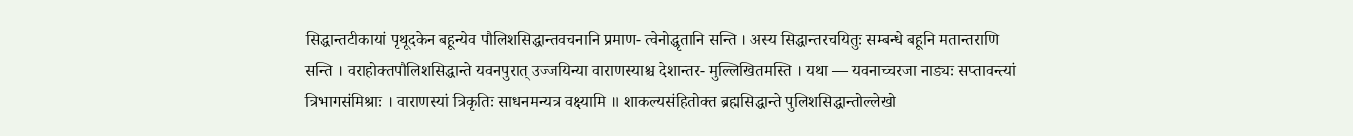सिद्धान्तटीकायां पृथूदकेन बहून्येव पौलिशसिद्धान्तवचनानि प्रमाण- त्वेनोद्धृतानि सन्ति । अस्य सिद्धान्तरचयितुः सम्बन्धे बहूनि मतान्तराणि सन्ति । वराहोक्तपौलिशसिद्धान्ते यवनपुरात् उज्जयिन्या वाराणस्याश्च देशान्तर- मुल्लिखितमस्ति । यथा — यवनाच्चरजा नाड्यः सप्तावन्त्यां त्रिभागसंमिश्राः । वाराणस्यां त्रिकृतिः साधनमन्यत्र वक्ष्यामि ॥ शाकल्यसंहितोक्त ब्रह्मसिद्धान्ते पुलिशसिद्धान्तोल्लेखो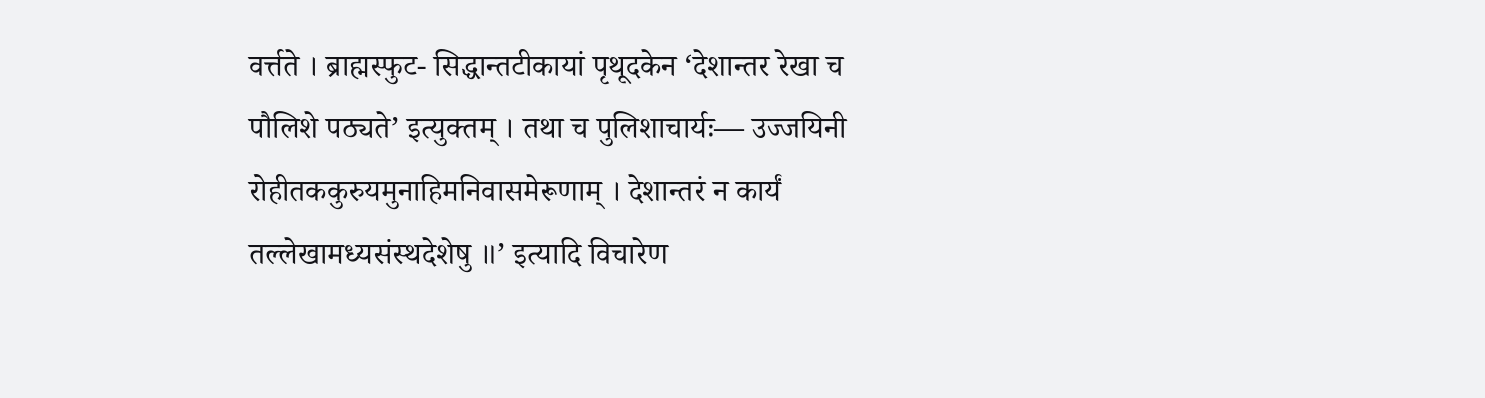वर्त्तते । ब्राह्मस्फुट- सिद्धान्तटीकायां पृथूदकेन ‘देशान्तर रेखा च पौलिशे पठ्यते’ इत्युक्तम् । तथा च पुलिशाचार्यः— उज्जयिनी रोहीतककुरुयमुनाहिमनिवासमेरूणाम् । देशान्तरं न कार्यं तल्लेखामध्यसंस्थदेशेषु ॥’ इत्यादि विचारेण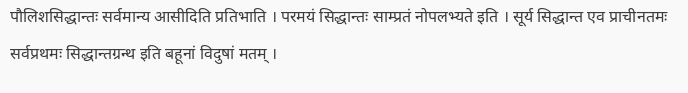पौलिशसिद्धान्तः सर्वमान्य आसीदिति प्रतिभाति । परमयं सिद्धान्तः साम्प्रतं नोपलभ्यते इति । सूर्य सिद्धान्त एव प्राचीनतमः सर्वप्रथमः सिद्धान्तग्रन्थ इति बहूनां विदुषां मतम् ।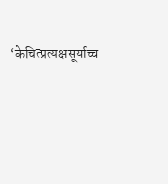‘केचित्प्रत्यक्षसूर्याच्च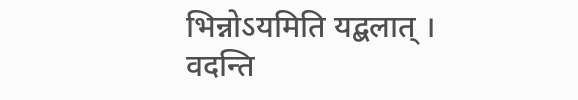भिन्नोऽयमिति यद्बलात् । वदन्ति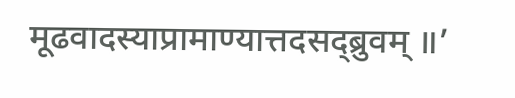मूढवादस्याप्रामाण्यात्तदसद्ब्रुवम् ॥’